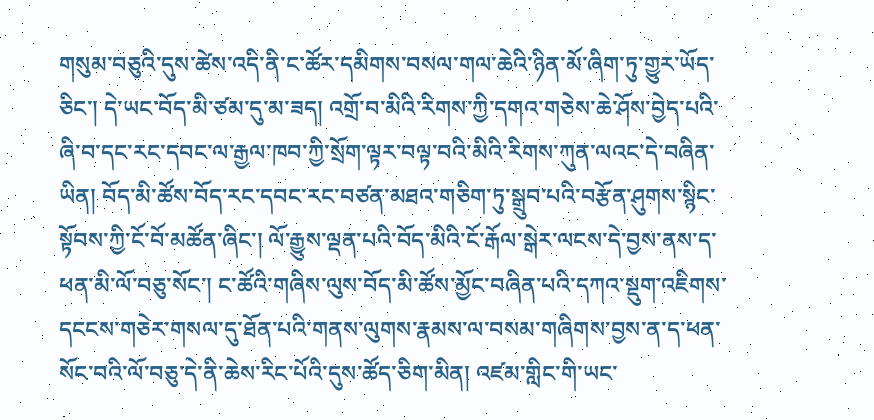གསུམ་བཅུའི་དུས་ཚེས་འདི་ནི་ང་ཚོར་དམིགས་བསལ་གལ་ཆེའི་ཉིན་མོ་ཞིག་ཏུ་གྱུར་ཡོད་ཅིང་། དེ་ཡང་བོད་མི་ཙམ་དུ་མ་ཟད། འགྲོ་བ་མིའི་རིགས་ཀྱི་དགའ་གཅེས་ཆེ་ཤོས་བྱེད་པའི་ཞི་བ་དང་རང་དབང་ལ་རྒྱལ་ཁབ་ཀྱི་སྲོག་ལྟར་བལྟ་བའི་མིའི་རིགས་ཀུན་ལའང་དེ་བཞིན་ཡིན། བོད་མི་ཚོས་བོད་རང་དབང་རང་བཙན་མཐའ་གཅིག་ཏུ་སྒྲུབ་པའི་བརྩོན་ཤུགས་སྙིང་སྟོབས་ཀྱི་ངོ་བོ་མཚོན་ཞིང་། ལོ་རྒྱུས་ལྡན་པའི་བོད་མིའི་ངོ་རྒོལ་སྒེར་ལངས་དེ་བྱས་ནས་ད་ཕན་མི་ལོ་བཅུ་སོང་། ང་ཚོའི་གཞིས་ལུས་བོད་མི་ཚོས་མྱོང་བཞིན་པའི་དཀའ་སྡུག་འཇིགས་དངངས་གཅེར་གསལ་དུ་ཐོན་པའི་གནས་ལུགས་རྣམས་ལ་བསམ་གཞིགས་བྱས་ན་ད་ཕན་སོང་བའི་ལོ་བཅུ་དེ་ནི་ཆེས་རིང་པོའི་དུས་ཚོད་ཅིག་མིན། འཛམ་གླིང་གི་ཡང་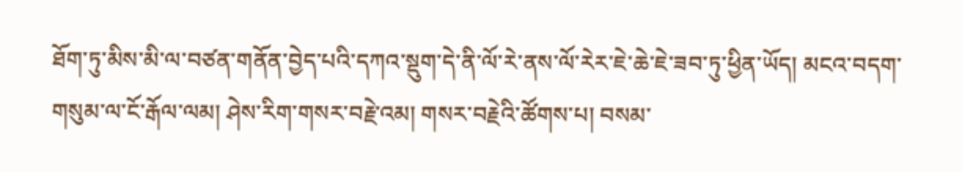ཐོག་ཏུ་མིས་མི་ལ་བཙན་གནོན་བྱེད་པའི་དཀའ་སྡུག་དེ་ནི་ལོ་རེ་ནས་ལོ་རེར་ཇེ་ཆེ་ཇེ་ཟབ་ཏུ་ཕྱིན་ཡོད། མངའ་བདག་གསུམ་ལ་ངོ་རྒོལ་ལམ། ཤེས་རིག་གསར་བརྗེ་འམ། གསར་བརྗེའི་ཚོགས་པ། བསམ་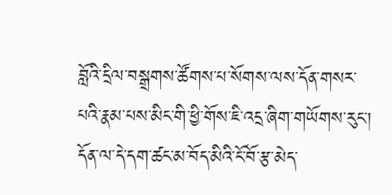བློའི་དྲིལ་བསྒྲགས་ཚོགས་པ་སོགས་ལས་དོན་གསར་པའི་རྣམ་པས་མིང་གི་ཕྱི་གོས་ཇི་འདྲ་ཞིག་གཡོགས་རུང་། དོན་ལ་དེ་དག་ཚང་མ་བོད་མིའི་ངོ་བོ་རྩ་མེད་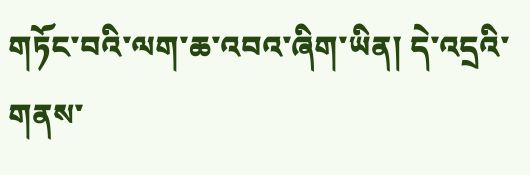གཏོང་བའི་ལག་ཆ་འབའ་ཞིག་ཡིན། དེ་འདྲའི་གནས་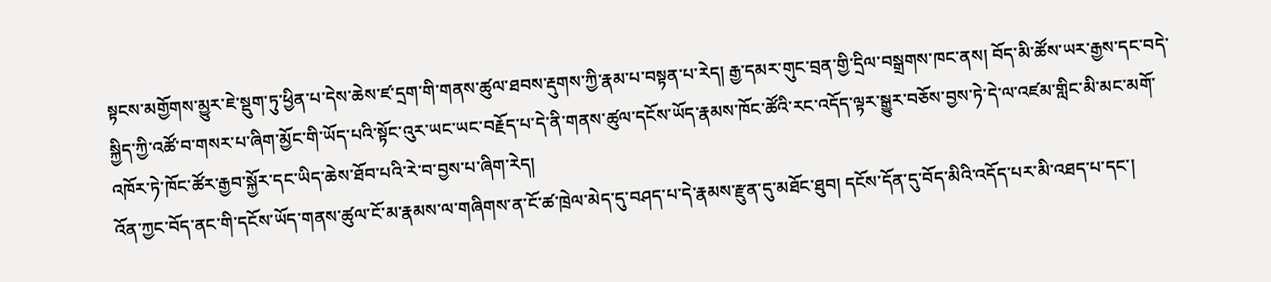སྟངས་མགྱོགས་མྱུར་ཇེ་སྡུག་ཏུ་ཕྱིན་པ་དེས་ཆེས་ཛ་དྲག་གི་གནས་ཚུལ་ཐབས་རྡུགས་ཀྱི་རྣམ་པ་བསྟན་པ་རེད། རྒྱ་དམར་གུང་བྲན་གྱི་དྲིལ་བསྒྲགས་ཁང་ནས། བོད་མི་ཚོས་ཡར་རྒྱས་དང་བདེ་སྐྱིད་ཀྱི་འཚོ་བ་གསར་པ་ཞིག་མྱོང་གི་ཡོད་པའི་སྟོང་འུར་ཡང་ཡང་བརྗོད་པ་དེ་ནི་གནས་ཚུལ་དངོས་ཡོད་རྣམས་ཁོང་ཚོའི་རང་འདོད་ལྟར་སྒྱུར་བཅོས་བྱས་ཏེ་དེ་ལ་འཛམ་གླིང་མི་མང་མགོ་འཁོར་ཏེ་ཁོང་ཚོར་རྒྱབ་སྐྱོར་དང་ཡིད་ཆེས་ཐོབ་པའི་རེ་བ་བྱས་པ་ཞིག་རེད།
འོན་ཀྱང་བོད་ནང་གི་དངོས་ཡོད་གནས་ཚུལ་ངོ་མ་རྣམས་ལ་གཞིགས་ན་ངོ་ཚ་ཁྲེལ་མེད་དུ་བཤད་པ་དེ་རྣམས་རྫུན་དུ་མཐོང་ཐུབ། དངོས་དོན་དུ་བོད་མིའི་འདོད་པར་མི་འཐད་པ་དང་།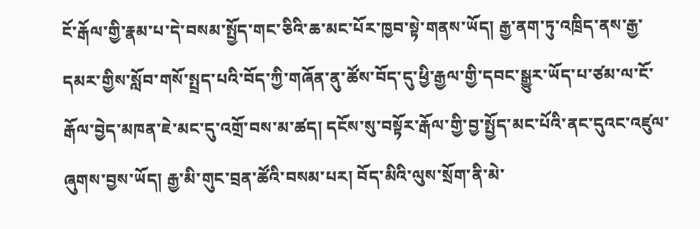ངོ་རྒོལ་གྱི་རྣམ་པ་དེ་བསམ་སྤྱོད་གང་ཅིའི་ཆ་མང་པོར་ཁྱབ་སྟེ་གནས་ཡོད། རྒྱ་ནག་ཏུ་འཁྲིད་ནས་རྒྱ་དམར་གྱིས་སློབ་གསོ་སྤྲད་པའི་བོད་ཀྱི་གཞོན་ནུ་ཚོས་བོད་དུ་ཕྱི་རྒྱལ་གྱི་དབང་སྒྱུར་ཡོད་པ་ཙམ་ལ་ངོ་རྒོལ་བྱེད་མཁན་ཇེ་མང་དུ་འགྲོ་བས་མ་ཚད། དངོས་སུ་བསྟོར་རྒོལ་གྱི་བྱ་སྤྱོད་མང་པོའི་ནང་དུའང་འཛུལ་ཞུགས་བྱས་ཡོད། རྒྱ་མི་གུང་བྲན་ཚོའི་བསམ་པར། བོད་མིའི་ལུས་སྲོག་ནི་མེ་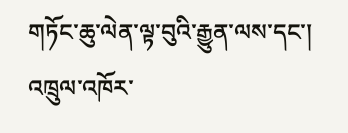གཏོང་ཆུ་ལེན་ལྟ་བུའི་རྒྱུན་ལས་དང་། འཁྲུལ་འཁོར་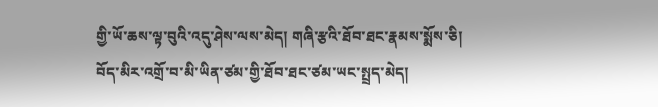གྱི་ཡོ་ཆས་ལྟ་བུའི་འདུ་ཤེས་ལས་མེད། གཞི་རྩའི་ཐོབ་ཐང་རྣམས་སྨོས་ཅི། བོད་མིར་འགྲོ་བ་མི་ཡིན་ཙམ་གྱི་ཐོབ་ཐང་ཙམ་ཡང་སྤྲད་མེད།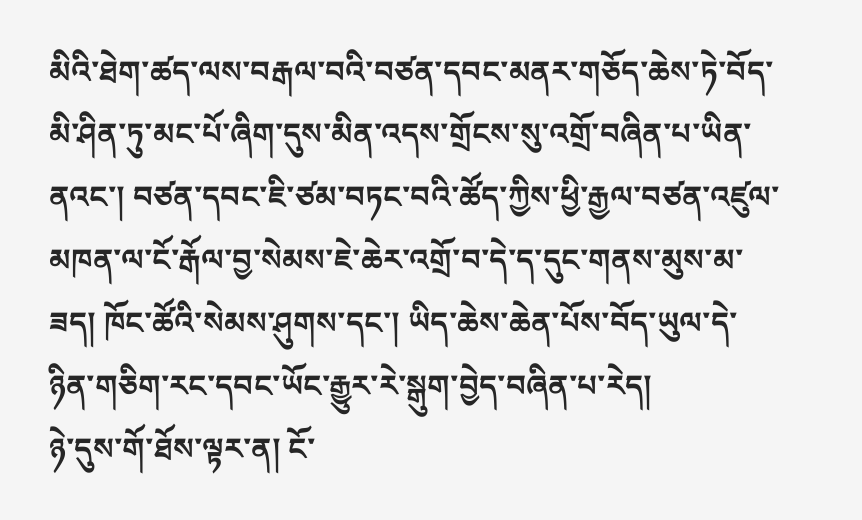མིའི་ཐེག་ཚད་ལས་བརྒལ་བའི་བཙན་དབང་མནར་གཅོད་ཆེས་ཏེ་བོད་མི་ཤིན་ཏུ་མང་པོ་ཞིག་དུས་མིན་འདས་གྲོངས་སུ་འགྲོ་བཞིན་པ་ཡིན་ནའང་། བཙན་དབང་ཇི་ཙམ་བཏང་བའི་ཚོད་ཀྱིས་ཕྱི་རྒྱལ་བཙན་འཛུལ་མཁན་ལ་ངོ་རྒོལ་བྱ་སེམས་ཇེ་ཆེར་འགྲོ་བ་དེ་ད་དུང་གནས་མུས་མ་ཟད། ཁོང་ཚོའི་སེམས་ཤུགས་དང་། ཡིད་ཆེས་ཆེན་པོས་བོད་ཡུལ་དེ་ཉིན་གཅིག་རང་དབང་ཡོང་རྒྱུར་རེ་སྒུག་བྱེད་བཞིན་པ་རེད།
ཉེ་དུས་གོ་ཐོས་ལྟར་ན། ངོ་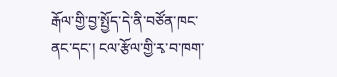རྒོལ་གྱི་བྱ་སྤྱོད་དེ་ནི་བཙོན་ཁང་ནང་དང་། ངལ་རྩོལ་གྱི་རྭ་བ་ཁག་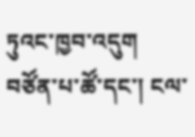ཏུའང་ཁྱབ་འདུག བཙོན་པ་ཚོ་དང་། ངལ་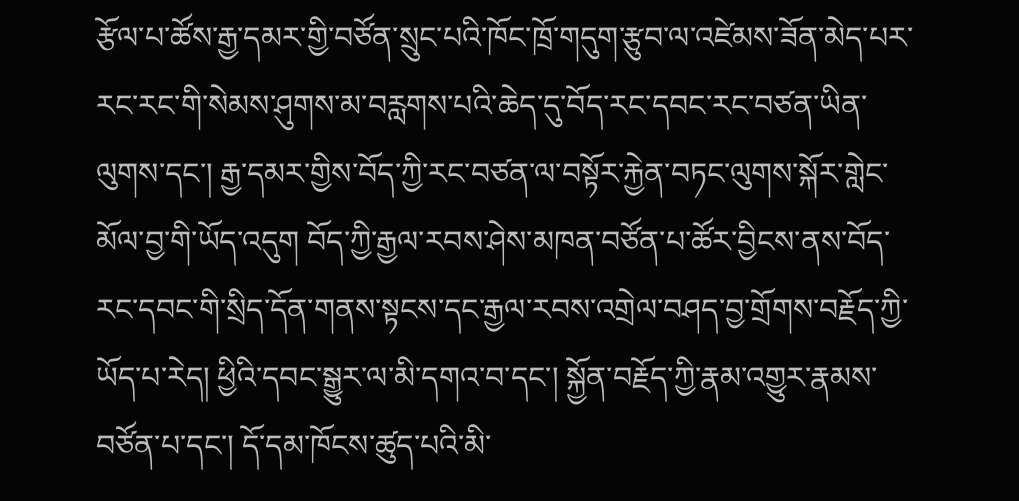རྩོལ་པ་ཚོས་རྒྱ་དམར་གྱི་བཙོན་སྲུང་པའི་ཁོང་ཁྲོ་གདུག་རྩུབ་ལ་འཛེམས་ཟོན་མེད་པར་རང་རང་གི་སེམས་ཤུགས་མ་བརླགས་པའི་ཆེད་དུ་བོད་རང་དབང་རང་བཙན་ཡིན་ལུགས་དང་། རྒྱ་དམར་གྱིས་བོད་ཀྱི་རང་བཙན་ལ་བསྟོར་རྐྱེན་བཏང་ལུགས་སྐོར་གླེང་མོལ་བྱ་གི་ཡོད་འདུག བོད་ཀྱི་རྒྱལ་རབས་ཤེས་མཁན་བཙོན་པ་ཚོར་བྱིངས་ནས་བོད་རང་དབང་གི་སྲིད་དོན་གནས་སྟངས་དང་རྒྱལ་རབས་འགྲེལ་བཤད་བྱ་གྲོགས་བརྗོད་ཀྱི་ཡོད་པ་རེད། ཕྱིའི་དབང་སྒྱུར་ལ་མི་དགའ་བ་དང་། སྐྱོན་བརྗོད་ཀྱི་རྣམ་འགྱུར་རྣམས་བཙོན་པ་དང་། དོ་དམ་ཁོངས་ཚུད་པའི་མི་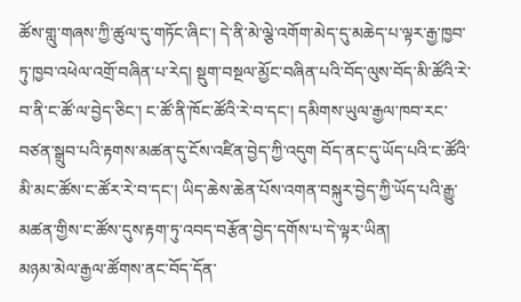ཚོས་གླུ་གཞས་ཀྱི་ཚུལ་དུ་གཏོང་ཞིང་། དེ་ནི་མེ་ལྕེ་འགོག་མེད་དུ་མཆེད་པ་ལྟར་རྒྱ་ཁྱབ་ཏུ་ཁྱབ་འཕེལ་འགྲོ་བཞིན་པ་རེད། སྡུག་བསྔལ་མྱོང་བཞིན་པའི་བོད་ལུས་བོད་མི་ཚོའི་རེ་བ་ནི་ང་ཚོ་ལ་བྱེད་ཅིང་། ང་ཚོ་ནི་ཁོང་ཚོའི་རེ་བ་དང་། དམིགས་ཡུལ་རྒྱལ་ཁབ་རང་བཙན་སྒྲུབ་པའི་རྟགས་མཚན་དུ་ངོས་འཛིན་བྱེད་ཀྱི་འདུག བོད་ནང་དུ་ཡོད་པའི་ང་ཚོའི་མི་མང་ཚོས་ང་ཚོར་རེ་བ་དང་། ཡིད་ཆེས་ཆེན་པོས་འགན་བསྐུར་བྱེད་ཀྱི་ཡོད་པའི་རྒྱུ་མཚན་གྱིས་ང་ཚོས་དུས་རྟག་ཏུ་འབད་བརྩོན་བྱེད་དགོས་པ་དེ་ལྟར་ཡིན།
མཉམ་མེལ་རྒྱལ་ཚོགས་ནང་བོད་དོན་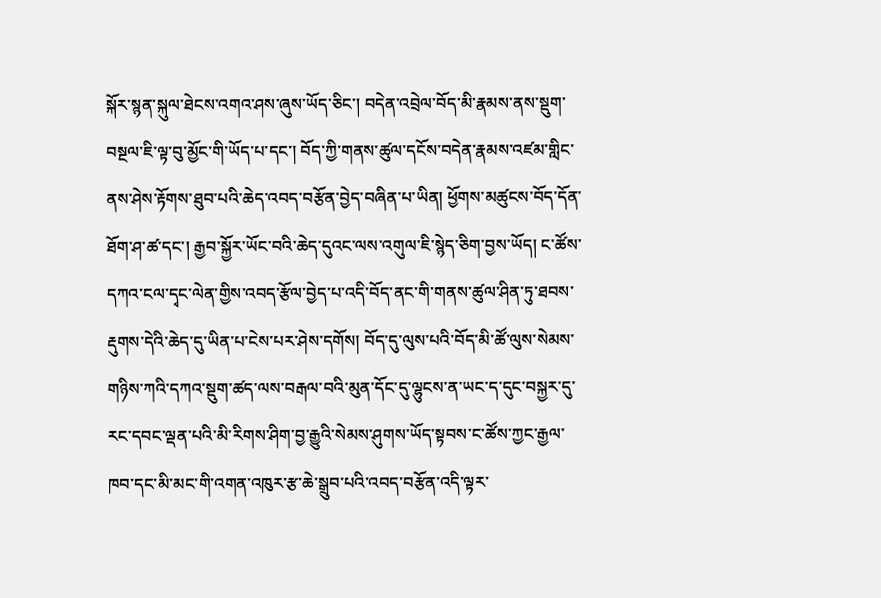སྐོར་སྙན་སྐུལ་ཐེངས་འགའ་ཤས་ཞུས་ཡོད་ཅིང་། བདེན་འབྲེལ་བོད་མི་རྣམས་ནས་སྡུག་བསྔལ་ཇི་ལྟ་བུ་མྱོང་གི་ཡོད་པ་དང་། བོད་ཀྱི་གནས་ཚུལ་དངོས་བདེན་རྣམས་འཛམ་གླིང་ནས་ཤེས་རྟོགས་ཐུབ་པའི་ཆེད་འབད་བརྩོན་བྱེད་བཞིན་པ་ཡིན། ཕྱོགས་མཚུངས་བོད་དོན་ཐོག་ཤ་ཚ་དང་། རྒྱབ་སྐྱོར་ཡོང་བའི་ཆེད་དུའང་ལས་འགུལ་ཇི་སྙེད་ཅིག་བྱས་ཡོད། ང་ཚོས་དཀའ་ངལ་དྭང་ལེན་གྱིས་འབད་རྩོལ་བྱེད་པ་འདི་བོད་ནང་གི་གནས་ཚུལ་ཤིན་ཏུ་ཐབས་རྡུགས་དེའི་ཆེད་དུ་ཡིན་པ་ངེས་པར་ཤེས་དགོས། བོད་དུ་ལུས་པའི་བོད་མི་ཚོ་ལུས་སེམས་གཉིས་ཀའི་དཀའ་སྡུག་ཚད་ལས་བརྒལ་བའི་མུན་དོང་དུ་ལྷུངས་ན་ཡང་ད་དུང་བསྐྱར་དུ་རང་དབང་ལྡན་པའི་མི་རིགས་ཤིག་བྱ་རྒྱུའི་སེམས་ཤུགས་ཡོད་སྟབས་ང་ཚོས་ཀྱང་རྒྱལ་ཁབ་དང་མི་མང་གི་འགན་འཁུར་རྩ་ཆེ་སྒྲུབ་པའི་འབད་བརྩོན་འདི་ལྟར་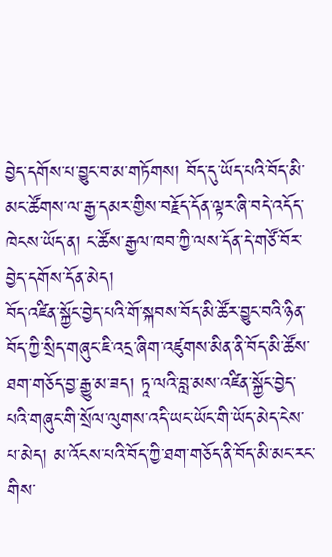བྱེད་དགོས་པ་བྱུང་བ་མ་གཏོགས། བོད་དུ་ཡོད་པའི་བོད་མི་མང་ཚོགས་ལ་རྒྱ་དམར་གྱིས་བརྗོད་དོན་ལྟར་ཞི་བདེ་འདོད་ཁེངས་ཡོད་ན། ང་ཚོས་རྒྱལ་ཁབ་ཀྱི་ལས་དོན་དེ་གཙོ་བོར་བྱེད་དགོས་དོན་མེད།
བོད་འཛིན་སྐྱོང་བྱེད་པའི་གོ་སྐབས་བོད་མི་ཚོར་བྱུང་བའི་ཉིན་བོད་ཀྱི་སྲིད་གཞུང་ཇི་འདྲ་ཞིག་འཛུགས་མིན་ནི་བོད་མི་ཚོས་ཐག་གཅོད་བྱ་རྒྱུ་མ་ཟད། ཏཱ་ལའི་བླ་མས་འཛིན་སྐྱོང་བྱེད་པའི་གཞུང་གི་སྲོལ་ལུགས་འདི་ཡང་ཡོང་གི་ཡོད་མེད་ངེས་པ་མེད། མ་འོངས་པའི་བོད་ཀྱི་ཐག་གཅོད་ནི་བོད་མི་མང་རང་གིས་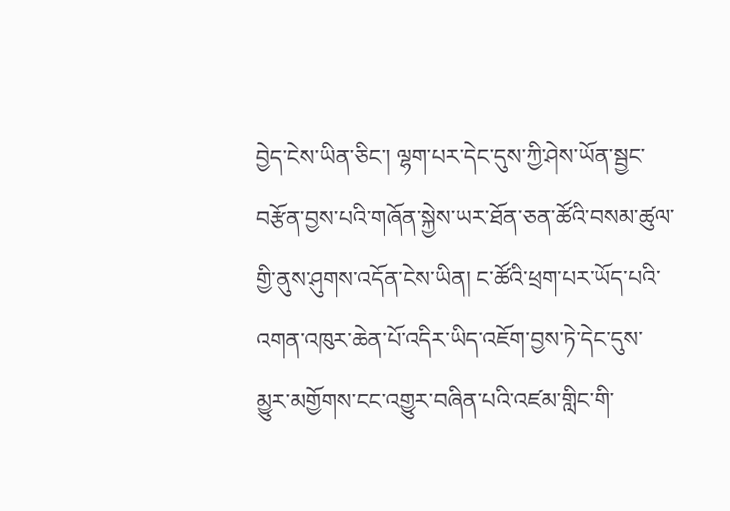བྱེད་ངེས་ཡིན་ཅིང་། ལྷག་པར་དེང་དུས་ཀྱི་ཤེས་ཡོན་སྦྱང་བརྩོན་བྱས་པའི་གཞོན་སྐྱེས་ཡར་ཐོན་ཅན་ཚོའི་བསམ་ཚུལ་གྱི་ནུས་ཤུགས་འདོན་ངེས་ཡིན། ང་ཚོའི་ཕྲག་པར་ཡོད་པའི་འགན་འཁུར་ཆེན་པོ་འདིར་ཡིད་འཇོག་བྱས་ཏེ་དེང་དུས་མྱུར་མགྱོགས་ངང་འགྱུར་བཞིན་པའི་འཛམ་གླིང་གི་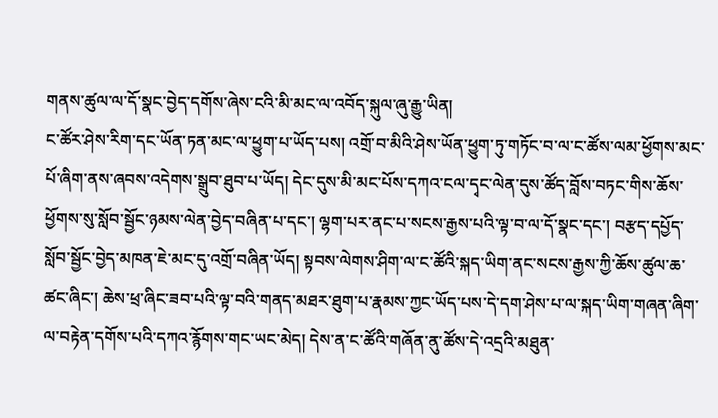གནས་ཚུལ་ལ་དོ་སྣང་བྱེད་དགོས་ཞེས་ངའི་མི་མང་ལ་འབོད་སྐུལ་ཞུ་རྒྱུ་ཡིན།
ང་ཚོར་ཤེས་རིག་དང་ཡོན་ཏན་མང་ལ་ཕྱུག་པ་ཡོད་པས། འགྲོ་བ་མིའི་ཤེས་ཡོན་ཕྱུག་ཏུ་གཏོང་བ་ལ་ང་ཚོས་ལམ་ཕྱོགས་མང་པོ་ཞིག་ནས་ཞབས་འདེགས་སྒྲུབ་ཐུབ་པ་ཡོད། དེང་དུས་མི་མང་པོས་དཀའ་ངལ་དྭང་ལེན་དུས་ཚོད་བློས་བཏང་གིས་ཆོས་ཕྱོགས་སུ་སློབ་སྦྱོང་ཉམས་ལེན་བྱེད་བཞིན་པ་དང་། ལྷག་པར་ནང་པ་སངས་རྒྱས་པའི་ལྟ་བ་ལ་དོ་སྣང་དང་། བརྩད་དཔྱོད་སློབ་སྦྱོང་བྱེད་མཁན་ཇེ་མང་དུ་འགྲོ་བཞིན་ཡོད། སྟབས་ལེགས་ཤིག་ལ་ང་ཚོའི་སྐད་ཡིག་ནང་སངས་རྒྱས་ཀྱི་ཆོས་ཚུལ་ཆ་ཚང་ཞིང་། ཆེས་ཕྲ་ཞིང་ཟབ་པའི་ལྟ་བའི་གནད་མཐར་ཐུག་པ་རྣམས་ཀྱང་ཡོད་པས་དེ་དག་ཤེས་པ་ལ་སྐད་ཡིག་གཞན་ཞིག་ལ་བརྟེན་དགོས་པའི་དཀའ་རྙོགས་གང་ཡང་མེད། དེས་ན་ང་ཚོའི་གཞོན་ནུ་ཚོས་དེ་འདྲའི་མཐུན་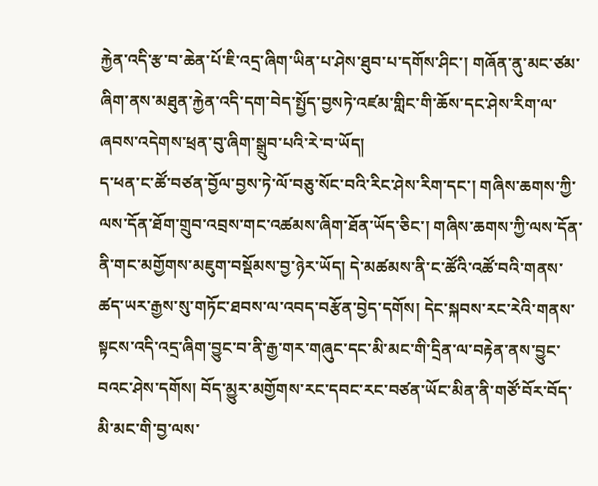རྐྱེན་འདི་རྩ་བ་ཆེན་པོ་ཇི་འདྲ་ཞིག་ཡིན་པ་ཤེས་ཐུབ་པ་དགོས་ཤིང་། གཞོན་ནུ་མང་ཙམ་ཞིག་ནས་མཐུན་རྐྱེན་འདི་དག་བེད་སྤྱོད་བྱསཏེ་འཛམ་གླིང་གི་ཆོས་དང་ཤེས་རིག་ལ་ཞབས་འདེགས་ཕྲན་བུ་ཞིག་སྒྲུབ་པའི་རེ་བ་ཡོད།
ད་ཕན་ང་ཚོ་བཙན་བྱོལ་བྱས་ཏེ་ལོ་བཅུ་སོང་བའི་རིང་ཤེས་རིག་དང་། གཞིས་ཆགས་ཀྱི་ལས་དོན་ཐོག་གྲུབ་འབྲས་གང་འཚམས་ཞིག་ཐོན་ཡོད་ཅིང་། གཞིས་ཆགས་ཀྱི་ལས་དོན་ནི་གང་མགྱོགས་མཇུག་བསྡོམས་བྱ་ཉེར་ཡོད། དེ་མཚམས་ནི་ང་ཚོའི་འཚོ་བའི་གནས་ཚད་ཡར་རྒྱས་སུ་གཏོང་ཐབས་ལ་འབད་བརྩོན་བྱེད་དགོས། དེང་སྐབས་རང་རེའི་གནས་སྟངས་འདི་འདྲ་ཞིག་བྱུང་བ་ནི་རྒྱ་གར་གཞུང་དང་མི་མང་གི་དྲིན་ལ་བརྟེན་ནས་བྱུང་བའང་ཤེས་དགོས། བོད་མྱུར་མགྱོགས་རང་དབང་རང་བཙན་ཡོང་མིན་ནི་གཙོ་བོར་བོད་མི་མང་གི་བྱ་ལས་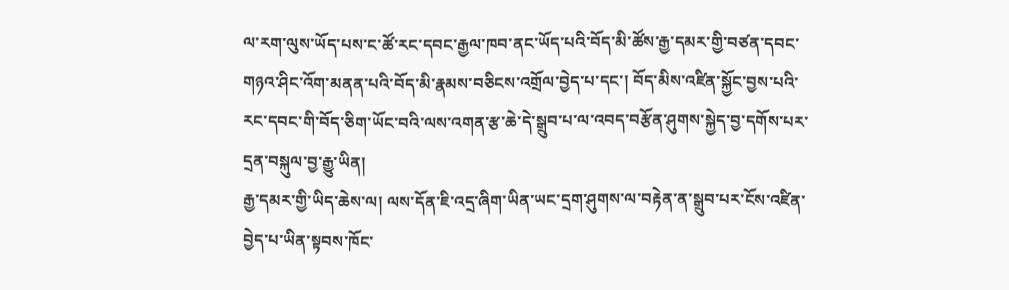ལ་རག་ལུས་ཡོད་པས་ང་ཚོ་རང་དབང་རྒྱལ་ཁབ་ནང་ཡོད་པའི་བོད་མི་ཚོས་རྒྱ་དམར་གྱི་བཙན་དབང་གཉའ་ཤིང་འོག་མནན་པའི་བོད་མི་རྣམས་བཅིངས་འགྲོལ་བྱེད་པ་དང་། བོད་མིས་འཛིན་སྐྱོང་བྱས་པའི་རང་དབང་གི་བོད་ཅིག་ཡོང་བའི་ལས་འགན་རྩ་ཆེ་དེ་སྒྲུབ་པ་ལ་འབད་བརྩོན་ཤུགས་སྐྱེད་བྱ་དགོས་པར་དྲན་བསྐུལ་བྱ་རྒྱུ་ཡིན།
རྒྱ་དམར་གྱི་ཡིད་ཆེས་ལ། ལས་དོན་ཇི་འདྲ་ཞིག་ཡིན་ཡང་དྲག་ཤུགས་ལ་བརྟེན་ན་སྒྲུབ་པར་ངོས་འཛིན་བྱེད་པ་ཡིན་སྟབས་ཁོང་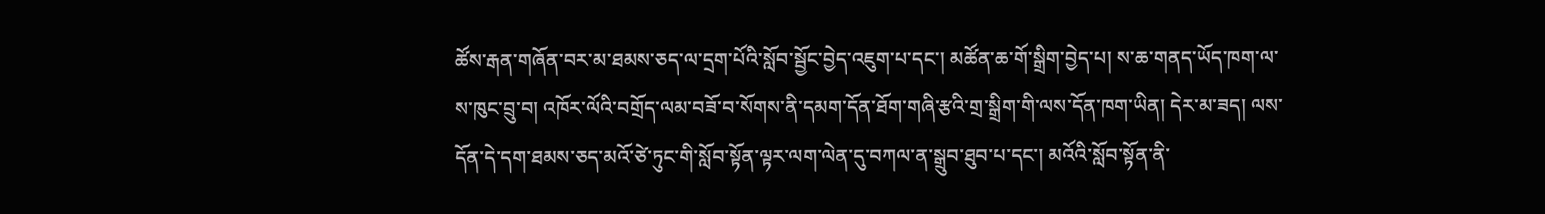ཚོས་རྒན་གཞོན་བར་མ་ཐམས་ཅད་ལ་དྲག་པོའི་སློབ་སྦྱོང་བྱེད་འཇུག་པ་དང་། མཚོན་ཆ་གོ་སྒྲིག་བྱེད་པ། ས་ཆ་གནད་ཡོད་ཁག་ལ་ས་ཁུང་བྲུ་བ། འཁོར་ལོའི་བགྲོད་ལམ་བཟོ་བ་སོགས་ནི་དམག་དོན་ཐོག་གཞི་རྩའི་གྲ་སྒྲིག་གི་ལས་དོན་ཁག་ཡིན། དེར་མ་ཟད། ལས་དོན་དེ་དག་ཐམས་ཅད་མའོ་ཙེ་ཏུང་གི་སློབ་སྟོན་ལྟར་ལག་ལེན་དུ་བཀལ་ན་སྒྲུབ་ཐུབ་པ་དང་། མའོའི་སློབ་སྟོན་ནི་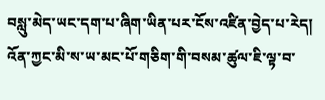བསླུ་མེད་ཡང་དག་པ་ཞིག་ཡིན་པར་ངོས་འཛིན་བྱེད་པ་རེད། འོན་ཀྱང་མི་ས་ཡ་མང་པོ་གཅིག་གི་བསམ་ཚུལ་ཇི་ལྟ་བ་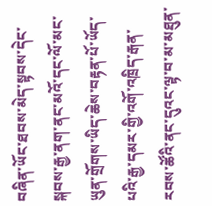བཞིན་ཡོང་ཐབས་མེད་སྟབས་དེང་སྐབས་རྒྱ་ནག་ནང་མའོ་དང་ལོ་མང་ཡུན་གྲོགས་ཡིད་ཆེས་བརྟན་པོ་ཡོད་པའི་རྒྱ་དམར་གྱི་འགོ་འཁྲིད་རྒན་རབས་ཚོའི་ནང་དུའང་ལྟ་བ་མ་མཐུན་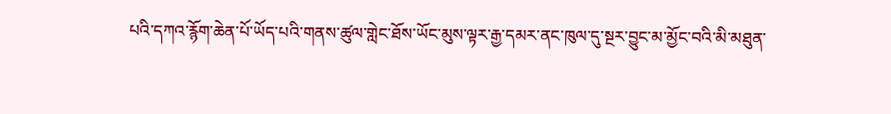པའི་དཀའ་རྙོག་ཆེན་པོ་ཡོད་པའི་གནས་ཚུལ་གླེང་ཐོས་ཡོང་མུས་ལྟར་རྒྱ་དམར་ནང་ཁུལ་དུ་སྔར་བྱུང་མ་མྱོང་བའི་མི་མཐུན་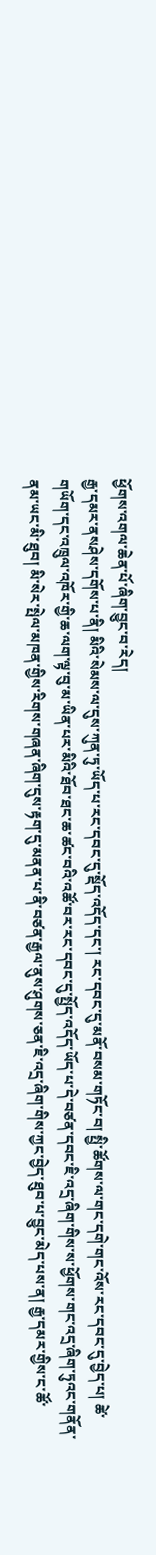ཕྱོགས་འགལ་ཆེན་པོ་ཞིག་བྱུང་བ་རེད།
རྒྱ་དམར་ནསཤེས་དགོས་པ་ནི། མིའི་སེམས་ལ་དུས་ཀུན་ཏུ་ཡོད་པ་རང་དབང་དུ་སྡོད་འདོད་དང་། རང་དབང་དུ་མནོ་བསམ་གཏོང་བ། སྤྱི་ཚོགས་ལ་གང་དགེ་གང་འོས་རང་དབང་དུ་བྱེད་པ། ཚེ་གཡོག་དང་འཁྲུལ་འཁོར་གྱི་ཆ་ལག་ལྟ་བུ་མ་ཡིན་པར་མིའི་ཐོབ་ཐང་ཆ་ཚང་བའི་འཚོ་བར་རང་དབང་དུ་སྤྱོད་འདོད་ཡོད་པ་དེ་བཙན་དབང་ཇི་འདྲ་ཞིག་གིས་ས་ཕྱོགས་གང་འདྲ་ཞིག་ཏུའང་གནོན་ནམ་ཡང་མི་ཐུབ། མི་སེར་སྤེལ་མཁན་གྱིས་རིགས་གཞན་ཞིག་དུས་རྟག་དུ་མནན་པ་ནི་བཙན་རྒྱལ་ནུས་ཤུགས་ཅན་ཇི་འདྲ་ཞིག་གིས་ཀྱང་བྱེད་ཐུབ་པ་བྱུང་མེད་པས་ན། རྒྱ་དམར་གྱིས་ང་ཚོ་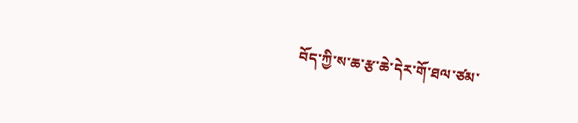བོད་ཀྱི་ས་ཆ་རྩ་ཆེ་དེར་གོ་ཐལ་ཙམ་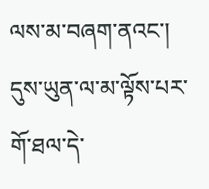ལས་མ་བཞག་ནའང་། དུས་ཡུན་ལ་མ་ལྟོས་པར་གོ་ཐལ་དེ་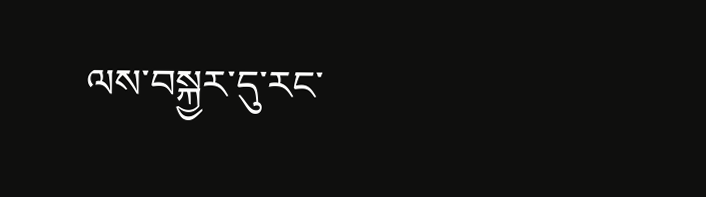ལས་བསྐྱར་དུ་རང་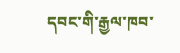དབང་གི་རྒྱལ་ཁབ་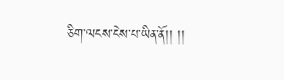ཅིག་ལངས་ངེས་པ་ཡིན་ནོ།། །།